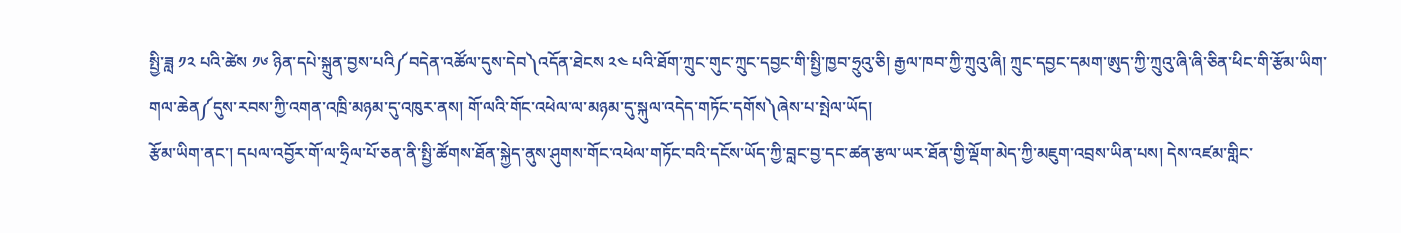སྤྱི་ཟླ ༡༢ པའི་ཚེས ༡༦ ཉིན་དཔེ་སྐྲུན་བྱས་པའི༼བདེན་འཚོལ་དུས་དེབ༽འདོན་ཐེངས ༢༤ པའི་ཐོག་ཀྲུང་གུང་ཀྲུང་དབྱང་གི་སྤྱི་ཁྱབ་ཧྲུའུ་ཅི། རྒྱལ་ཁབ་ཀྱི་ཀྲུའུ་ཞི། ཀྲུང་དབྱང་དམག་ཨུད་ཀྱི་ཀྲུའུ་ཞི་ཞི་ཅིན་ཕིང་གི་རྩོམ་ཡིག་གལ་ཆེན༼དུས་རབས་ཀྱི་འགན་འཁྲི་མཉམ་དུ་འཁུར་ནས། གོ་ལའི་གོང་འཕེལ་ལ་མཉམ་དུ་སྐུལ་འདེད་གཏོང་དགོས༽ཞེས་པ་སྤེལ་ཡོད།
རྩོམ་ཡིག་ནང་། དཔལ་འབྱོར་གོ་ལ་ཧྲིལ་པོ་ཅན་ནི་སྤྱི་ཚོགས་ཐོན་སྐྱེད་ནུས་ཤུགས་གོང་འཕེལ་གཏོང་བའི་དངོས་ཡོད་ཀྱི་བླང་བྱ་དང་ཚན་རྩལ་ཡར་ཐོན་གྱི་ལྡོག་མེད་ཀྱི་མཇུག་འབྲས་ཡིན་པས། དེས་འཛམ་གླིང་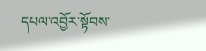དཔལ་འབྱོར་སྟོབས་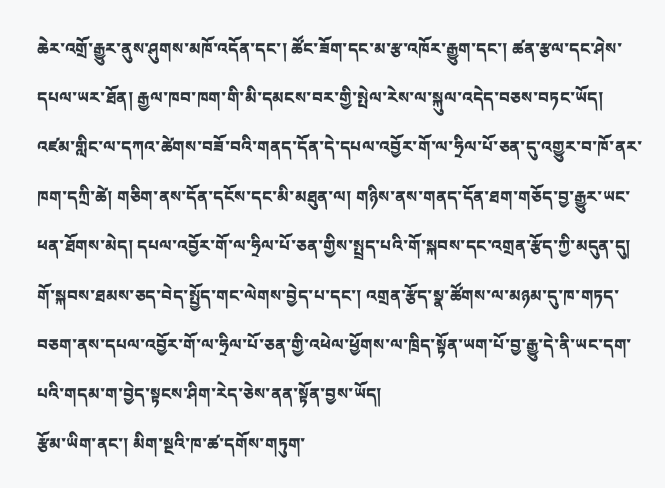ཆེར་འགྲོ་རྒྱུར་ནུས་ཤུགས་མཁོ་འདོན་དང་། ཚོང་ཟོག་དང་མ་རྩ་འཁོར་རྒྱུག་དང་། ཚན་རྩལ་དང་ཤེས་དཔལ་ཡར་ཐོན། རྒྱལ་ཁབ་ཁག་གི་མི་དམངས་བར་གྱི་སྤེལ་རེས་ལ་སྐུལ་འདེད་བཅས་བཏང་ཡོད།
འཛམ་གླིང་ལ་དཀའ་ཚེགས་བཟོ་བའི་གནད་དོན་དེ་དཔལ་འབྱོར་གོ་ལ་ཧྲིལ་པོ་ཅན་དུ་འགྱུར་བ་ཁོ་ནར་ཁག་དཀྲི་ཚེ། གཅིག་ནས་དོན་དངོས་དང་མི་མཐུན་ལ། གཉིས་ནས་གནད་དོན་ཐག་གཅོད་བྱ་རྒྱུར་ཡང་ཕན་ཐོགས་མེད། དཔལ་འབྱོར་གོ་ལ་ཧྲིལ་པོ་ཅན་གྱིས་སྤྲད་པའི་གོ་སྐབས་དང་འགྲན་རྩོད་ཀྱི་མདུན་དུ། གོ་སྐབས་ཐམས་ཅད་བེད་སྤྱོད་གང་ལེགས་བྱེད་པ་དང་། འགྲན་རྩོད་སྣ་ཚོགས་ལ་མཉམ་དུ་ཁ་གཏད་བཅག་ནས་དཔལ་འབྱོར་གོ་ལ་ཧྲིལ་པོ་ཅན་གྱི་འཕེལ་ཕྱོགས་ལ་ཁྲིད་སྟོན་ཡག་པོ་བྱ་རྒྱུ་དེ་ནི་ཡང་དག་པའི་གདམ་ག་བྱེད་སྟངས་ཤིག་རེད་ཅེས་ནན་སྟོན་བྱས་ཡོད།
རྩོམ་ཡིག་ནང་། མིག་སྔའི་ཁ་ཚ་དགོས་གཏུག་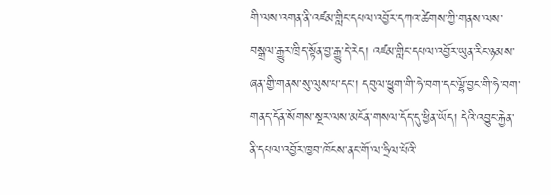གི་ལས་འགན་ནི་འཛམ་གླིང་དཔལ་འབྱོར་དཀའ་ཚེགས་ཀྱི་གནས་ལས་བསྒྲལ་རྒྱུར་ཁྲིད་སྟོན་བྱ་རྒྱུ་དེ་རེད། འཛམ་གླིང་དཔལ་འབྱོར་ཡུན་རིང་ཉམས་ཞན་གྱི་གནས་སུ་ལུས་པ་དང་། དབུལ་ཕྱུག་གི་ཧེ་བག་དང་ལྷོ་བྱང་གི་ཧེ་བག་གནད་དོན་སོགས་སྔར་ལས་མངོན་གསལ་དོད་དུ་ཕྱིན་ཡོད། དེའི་འབྱུང་རྐྱེན་ནི་དཔལ་འབྱོར་ཁྱབ་ཁོངས་ནང་གོ་ལ་ཧྲིལ་པོའི་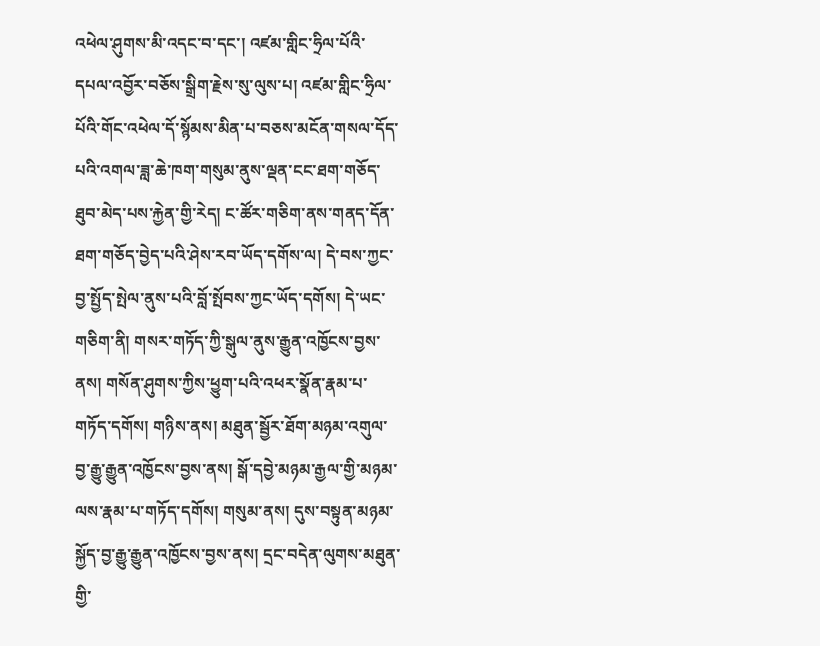འཕེལ་ཤུགས་མི་འདང་བ་དང་། འཛམ་གླིང་ཧྲིལ་པོའི་དཔལ་འབྱོར་བཅོས་སྒྲིག་རྗེས་སུ་ལུས་པ། འཛམ་གླིང་ཧྲིལ་པོའི་གོང་འཕེལ་དོ་སྙོམས་མིན་པ་བཅས་མངོན་གསལ་དོད་པའི་འགལ་ཟླ་ཆེ་ཁག་གསུམ་ནུས་ལྡན་ངང་ཐག་གཅོད་ཐུབ་མེད་པས་རྐྱེན་གྱི་རེད། ང་ཚོར་གཅིག་ནས་གནད་དོན་ཐག་གཅོད་བྱེད་པའི་ཤེས་རབ་ཡོད་དགོས་ལ། དེ་བས་ཀྱང་བྱ་སྤྱོད་སྤེལ་ནུས་པའི་བློ་སྤོབས་ཀྱང་ཡོད་དགོས། དེ་ཡང་གཅིག་ནི། གསར་གཏོད་ཀྱི་སྒུལ་ནུས་རྒྱུན་འཁྱོངས་བྱས་ནས། གསོན་ཤུགས་ཀྱིས་ཕྱུག་པའི་འཕར་སྣོན་རྣམ་པ་གཏོད་དགོས། གཉིས་ནས། མཐུན་སྦྱོར་ཐོག་མཉམ་འགུལ་བྱ་རྒྱུ་རྒྱུན་འཁྱོངས་བྱས་ནས། སྒོ་དབྱེ་མཉམ་རྒྱལ་གྱི་མཉམ་ལས་རྣམ་པ་གཏོད་དགོས། གསུམ་ནས། དུས་བསྟུན་མཉམ་སྐྱོད་བྱ་རྒྱུ་རྒྱུན་འཁྱོངས་བྱས་ནས། དྲང་བདེན་ལུགས་མཐུན་གྱི་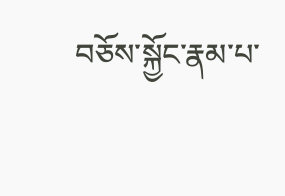བཅོས་སྐྱོང་རྣམ་པ་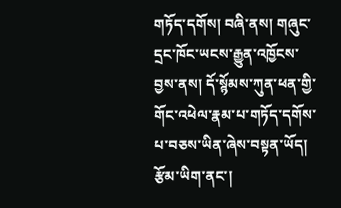གཏོད་དགོས། བཞི་ནས། གཞུང་དྲང་ཁོང་ཡངས་རྒྱུན་འཁྱོངས་བྱས་ནས། དོ་སྙོམས་ཀུན་ཕན་གྱི་གོང་འཕེལ་རྣམ་པ་གཏོད་དགོས་པ་བཅས་ཡིན་ཞེས་བསྟན་ཡོད།
རྩོམ་ཡིག་ནང་།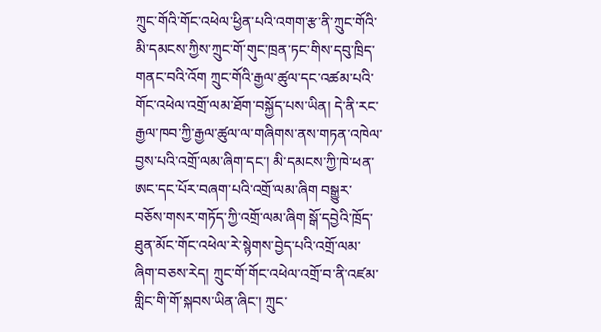ཀྲུང་གོའི་གོང་འཕེལ་ཕྱིན་པའི་འགག་རྩ་ནི་ཀྲུང་གོའི་མི་དམངས་ཀྱིས་ཀྲུང་གོ་གུང་ཁྲན་ཏང་གིས་དབུ་ཁྲིད་གནང་བའི་འོག ཀྲུང་གོའི་རྒྱལ་ཚུལ་དང་འཚམ་པའི་གོང་འཕེལ་འགྲོ་ལམ་ཐོག་བསྐྱོད་པས་ཡིན། དེ་ནི་རང་རྒྱལ་ཁབ་ཀྱི་རྒྱལ་ཚུལ་ལ་གཞིགས་ནས་གཏན་འཁེལ་བྱས་པའི་འགྲོ་ལམ་ཞིག་དང་། མི་དམངས་ཀྱི་ཁེ་ཕན་ཨང་དང་པོར་བཞག་པའི་འགྲོ་ལམ་ཞིག བསྒྱུར་བཅོས་གསར་གཏོད་ཀྱི་འགྲོ་ལམ་ཞིག སྒོ་དབྱེའི་ཁྲོད་ཐུན་མོང་གོང་འཕེལ་རེ་སྙེགས་བྱེད་པའི་འགྲོ་ལམ་ཞིག་བཅས་རེད། ཀྲུང་གོ་གོང་འཕེལ་འགྲོ་བ་ནི་འཛམ་གླིང་གི་གོ་སྐབས་ཡིན་ཞིང་། ཀྲུང་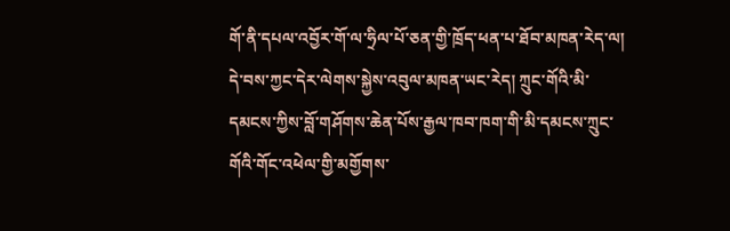གོ་ནི་དཔལ་འབྱོར་གོ་ལ་ཧྲིལ་པོ་ཅན་གྱི་ཁྲོད་ཕན་པ་ཐོབ་མཁན་རེད་ལ། དེ་བས་ཀྱང་དེར་ལེགས་སྐྱེས་འབུལ་མཁན་ཡང་རེད། ཀྲུང་གོའི་མི་དམངས་ཀྱིས་བློ་གཤོགས་ཆེན་པོས་རྒྱལ་ཁབ་ཁག་གི་མི་དམངས་ཀྲུང་གོའི་གོང་འཕེལ་གྱི་མགྱོགས་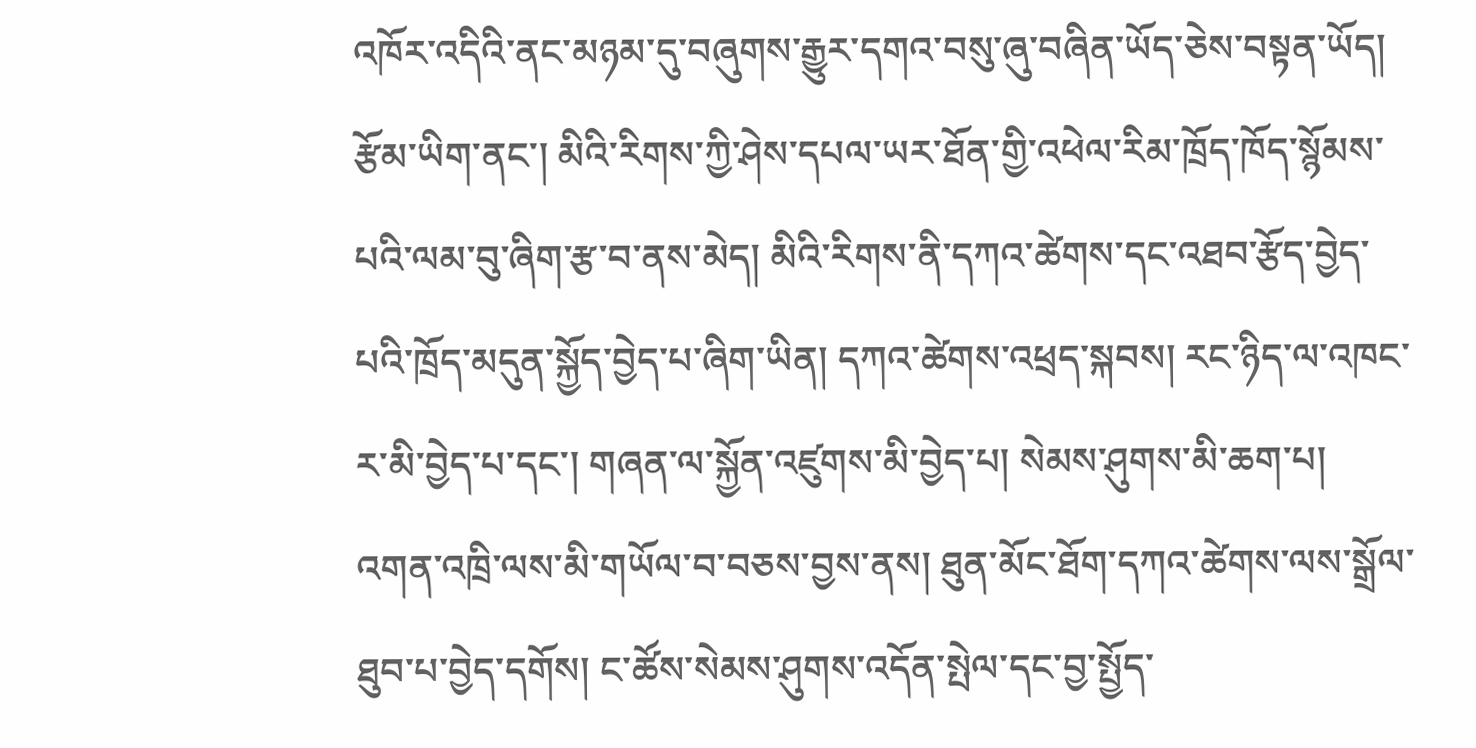འཁོར་འདིའི་ནང་མཉམ་དུ་བཞུགས་རྒྱུར་དགའ་བསུ་ཞུ་བཞིན་ཡོད་ཅེས་བསྟན་ཡོད།
རྩོམ་ཡིག་ནང་། མིའི་རིགས་ཀྱི་ཤེས་དཔལ་ཡར་ཐོན་གྱི་འཕེལ་རིམ་ཁྲོད་ཁོད་སྙོམས་པའི་ལམ་བུ་ཞིག་རྩ་བ་ནས་མེད། མིའི་རིགས་ནི་དཀའ་ཚེགས་དང་འཐབ་རྩོད་བྱེད་པའི་ཁྲོད་མདུན་སྐྱོད་བྱེད་པ་ཞིག་ཡིན། དཀའ་ཚེགས་འཕྲད་སྐབས། རང་ཉིད་ལ་འཁང་ར་མི་བྱེད་པ་དང་། གཞན་ལ་སྐྱོན་འཛུགས་མི་བྱེད་པ། སེམས་ཤུགས་མི་ཆག་པ། འགན་འཁྲི་ལས་མི་གཡོལ་བ་བཅས་བྱས་ནས། ཐུན་མོང་ཐོག་དཀའ་ཚེགས་ལས་སྒྲོལ་ཐུབ་པ་བྱེད་དགོས། ང་ཚོས་སེམས་ཤུགས་འདོན་སྤེལ་དང་བྱ་སྤྱོད་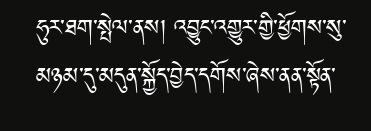ཧུར་ཐག་སྤེལ་ནས། འབྱུང་འགྱུར་གྱི་ཕྱོགས་སུ་མཉམ་དུ་མདུན་སྐྱོད་བྱེད་དགོས་ཞེས་ནན་སྟོན་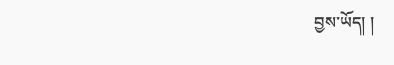བྱས་ཡོད། །